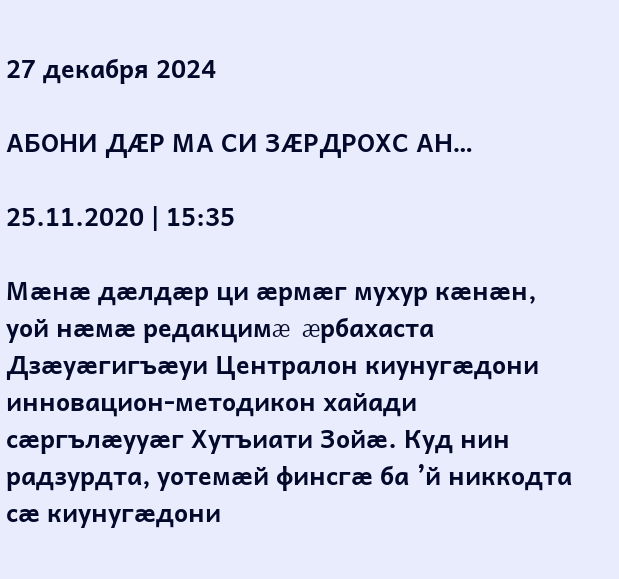27 декабря 2024

АБОНИ ДÆР МА СИ ЗÆРДРОХС АН…

25.11.2020 | 15:35

Мæнæ дæлдæр ци æрмæг мухур кæнæн, уой нæмæ редакцимæ  æрбахаста Дзæуæгигъæуи Централон киунугæдони инновацион-методикон хайади сæргълæууæг Хутъиати Зойæ. Куд нин радзурдта, уотемæй финсгæ ба ’й никкодта сæ киунугæдони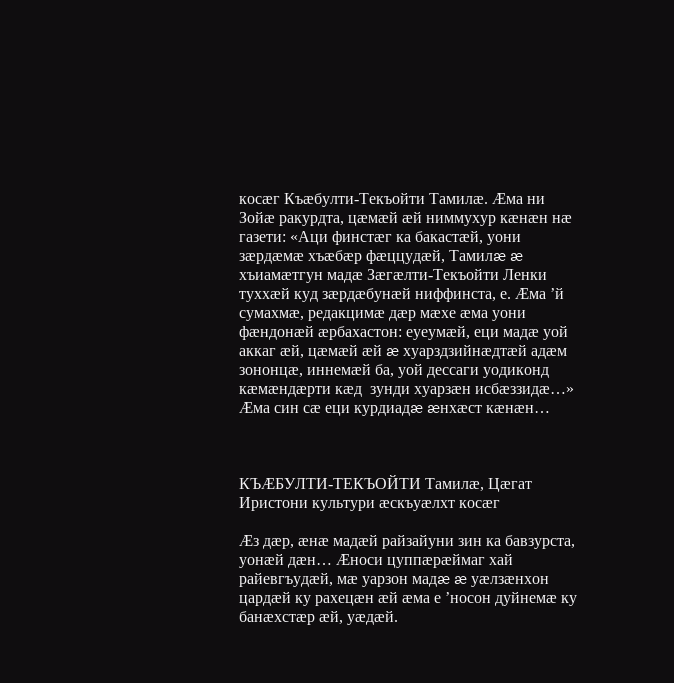косæг Къæбулти-Текъойти Тамилæ. Æма ни Зойæ ракурдта, цæмæй æй ниммухур кæнæн нæ газети: «Аци финстæг ка бакастæй, уони зæрдæмæ хъæбæр фæццудæй, Тамилæ æ хъиамæтгун мадæ Зæгæлти-Текъойти Ленки туххæй куд зæрдæбунæй ниффинста, е. Æма ’й сумахмæ, редакцимæ дæр мæхе æма уони фæндонæй æрбахастон: еуеумæй, еци мадæ уой аккаг æй, цæмæй æй æ хуарздзийнæдтæй адæм зононцæ, иннемæй ба, уой дессаги уодиконд кæмæндæрти кæд  зунди хуарзæн исбæззидæ…» Æма син сæ еци курдиадæ æнхæст кæнæн…



КЪÆБУЛТИ-ТЕКЪОЙТИ Тамилæ, Цæгат Иристони культури æскъуæлхт косæг

Æз дæр, æнæ мадæй райзайуни зин ка бавзурста, уонæй дæн… Æноси цуппæрæймаг хай райевгъудæй, мæ уарзон мадæ æ уæлзæнхон цардæй ку рахецæн æй æма е ’носон дуйнемæ ку банæхстæр æй, уæдæй.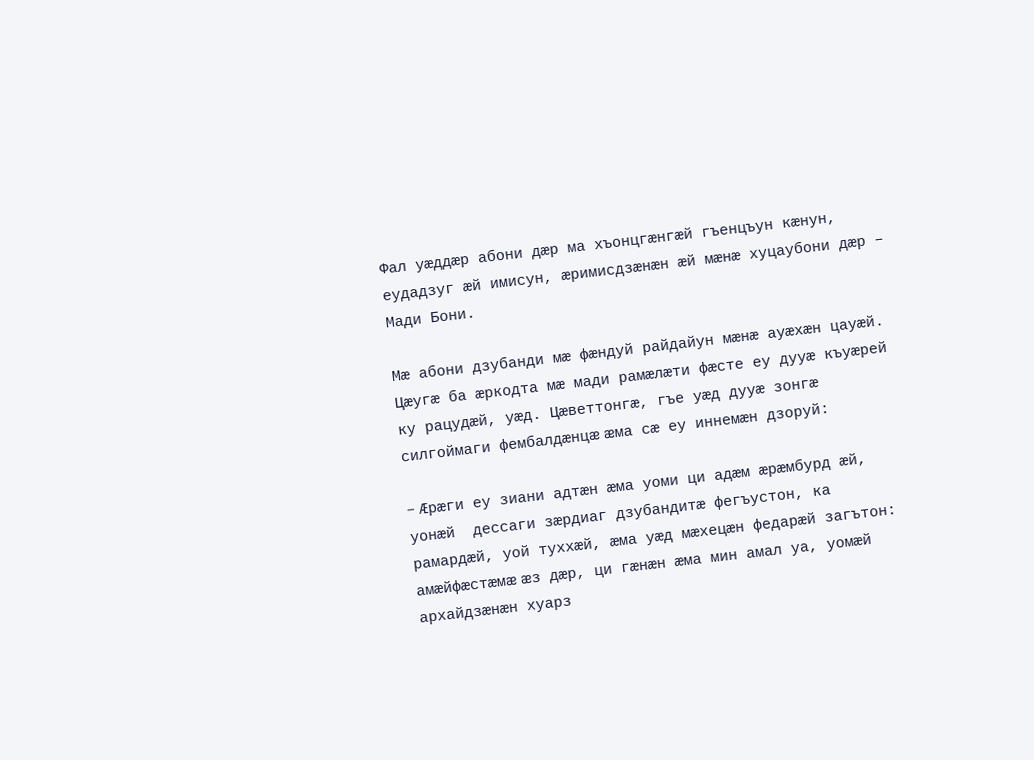Фал уæддæр абони дæр ма хъонцгæнгæй гъенцъун кæнун, еудадзуг æй имисун, æримисдзæнæн æй мæнæ хуцаубони дæр – Мади Бони.

Мæ абони дзубанди мæ фæндуй райдайун мæнæ ауæхæн цауæй. Цæугæ ба æркодта мæ мади рамæлæти фæсте еу дууæ къуæрей  ку рацудæй, уæд. Цæветтонгæ, гъе уæд дууæ зонгæ силгоймаги фембалдæнцæ æма сæ еу иннемæн дзоруй:

– Æрæги еу зиани адтæн æма уоми ци адæм æрæмбурд æй, уонæй  дессаги зæрдиаг дзубандитæ фегъустон, ка рамардæй, уой туххæй, æма уæд мæхецæн федарæй загътон: амæйфæстæмæ æз дæр, ци гæнæн æма мин амал уа, уомæй архайдзæнæн хуарз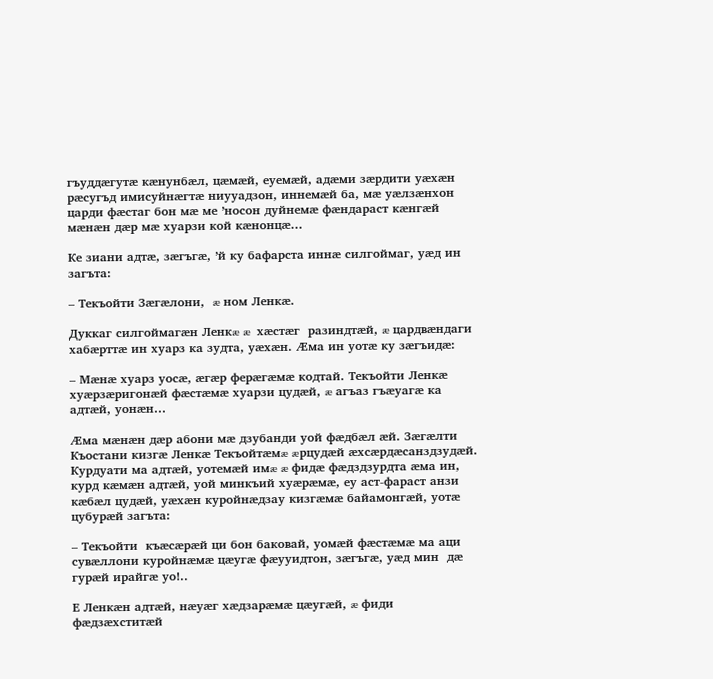гъуддæгутæ кæнунбæл, цæмæй, еуемæй, адæми зæрдити уæхæн рæсугъд имисуйнæгтæ ниууадзон, иннемæй ба, мæ уæлзæнхон царди фæстаг бон мæ ме ’носон дуйнемæ фæндараст кæнгæй мæнæн дæр мæ хуарзи кой кæнонцæ…

Ке зиани адтæ, зæгъгæ, ’й ку бафарста иннæ силгоймаг, уæд ин загъта:

– Текъойти Зæгæлони,  æ ном Ленкæ.

Дуккаг силгоймагæн Ленкæ æ  хæстæг  разиндтæй, æ цардвæндаги хабæрттæ ин хуарз ка зудта, уæхæн. Æма ин уотæ ку зæгъидæ:

– Мæнæ хуарз уосæ, æгæр ферæгæмæ кодтай. Текъойти Ленкæ хуæрзæригонæй фæстæмæ хуарзи цудæй, æ агъаз гъæуагæ ка адтæй, уонæн…

Æма мæнæн дæр абони мæ дзубанди уой фæдбæл æй. Зæгæлти Къостани кизгæ Ленкæ Текъойтæмæ æрцудæй æхсæрдæсанздзудæй. Курдуати ма адтæй, уотемæй имæ æ фидæ фæдздзурдта æма ин, курд кæмæн адтæй, уой минкъий хуæрæмæ, еу аст-фараст анзи кæбæл цудæй, уæхæн куройнæдзау кизгæмæ байамонгæй, уотæ цубурæй загъта:

– Текъойти  къæсæрæй ци бон баковай, уомæй фæстæмæ ма аци сувæллони куройнæмæ цæугæ фæууидтон, зæгъгæ, уæд мин  дæ гурæй ирайгæ уо!..

Е Ленкæн адтæй, нæуæг хæдзарæмæ цæугæй, æ фиди фæдзæхститæй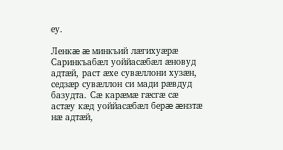еу.

Ленкæ æ минкъий лæгихуæрæ Саринкъабæл уоййасæбæл æновуд адтæй, раст æхе сувæллони хузæн, седзæр сувæллон си мади рæвдуд базудта. Сæ карæмæ гæсгæ сæ астæу кæд уоййасæбæл берæ æнзтæ нæ адтæй,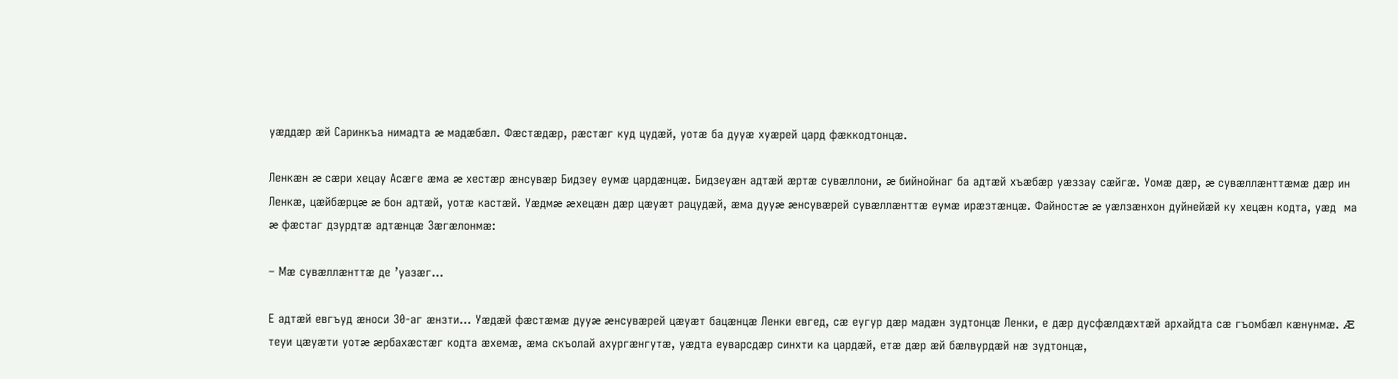уæддæр æй Саринкъа нимадта æ мадæбæл. Фæстæдæр, рæстæг куд цудæй, уотæ ба дууæ хуæрей цард фæккодтонцæ.

Ленкæн æ сæри хецау Асæге æма æ хестæр æнсувæр Бидзеу еумæ цардæнцæ. Бидзеуæн адтæй æртæ сувæллони, æ бийнойнаг ба адтæй хъæбæр уæззау сæйгæ. Уомæ дæр, æ сувæллæнттæмæ дæр ин Ленкæ, цæйбæрцæ æ бон адтæй, уотæ кастæй. Уæдмæ æхецæн дæр цæуæт рацудæй, æма дууæ æнсувæрей сувæллæнттæ еумæ ирæзтæнцæ. Файностæ æ уæлзæнхон дуйнейæй ку хецæн кодта, уæд  ма æ фæстаг дзурдтæ адтæнцæ Зæгæлонмæ:

– Мæ сувæллæнттæ де ’уазæг…

Е адтæй евгъуд æноси 30-аг æнзти… Уæдæй фæстæмæ дууæ æнсувæрей цæуæт бацæнцæ Ленки евгед, сæ еугур дæр мадæн зудтонцæ Ленки, е дæр дусфæлдæхтæй архайдта сæ гъомбæл кæнунмæ. Æ теуи цæуæти уотæ æрбахæстæг кодта æхемæ, æма скъолай ахургæнгутæ, уæдта еуварсдæр синхти ка цардæй, етæ дæр æй бæлвурдæй нæ зудтонцæ,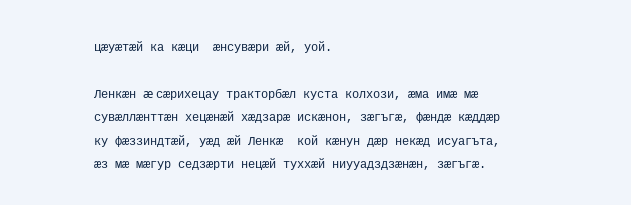цæуæтæй ка кæци  æнсувæри æй, уой.

Ленкæн æ сæрихецау тракторбæл куста колхози, æма имæ мæ сувæллæнттæн хецæнæй хæдзарæ искæнон, зæгъгæ, фæндæ кæддæр ку фæззиндтæй, уæд æй Ленкæ  кой кæнун дæр некæд исуагъта, æз мæ мæгур седзæрти нецæй туххæй ниууадздзæнæн, зæгъгæ.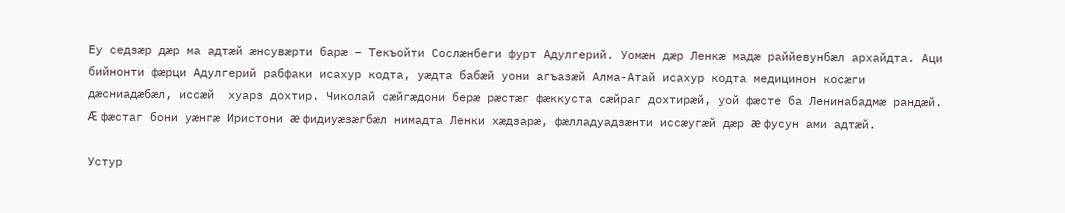Еу седзæр дæр ма адтæй æнсувæрти барæ – Текъойти Сослæнбеги фурт Адулгерий. Уомæн дæр Ленкæ мадæ раййевунбæл архайдта. Аци бийнонти фæрци Адулгерий рабфаки исахур кодта, уæдта бабæй уони агъазæй Алма-Атай исахур кодта медицинон косæги дæсниадæбæл, иссæй  хуарз дохтир. Чиколай сæйгæдони берæ рæстæг фæккуста сæйраг дохтирæй, уой фæсте ба Ленинабадмæ рандæй. Æ фæстаг бони уæнгæ Иристони æ фидиуæзæгбæл нимадта Ленки хæдзарæ, фæлладуадзæнти иссæугæй дæр æ фусун ами адтæй.

Устур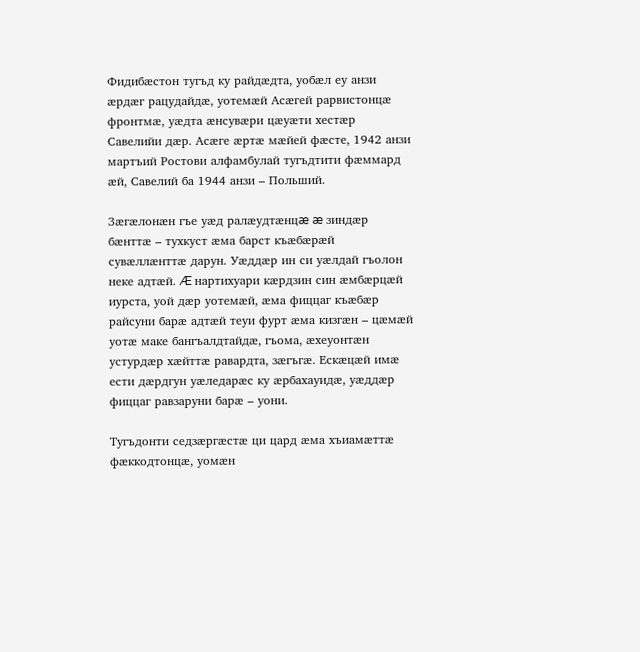Фидибæстон тугъд ку райдæдта, уобæл еу анзи æрдæг рацудайдæ, уотемæй Асæгей рарвистонцæ фронтмæ, уæдта æнсувæри цæуæти хестæр Савелийи дæр. Асæге æртæ мæйей фæсте, 1942 анзи мартъий Ростови алфамбулай тугъдтити фæммард æй, Савелий ба 1944 анзи – Польший.

Зæгæлонæн гъе уæд ралæудтæнцæ æ зиндæр бæнттæ – тухкуст æма барст къæбæрæй сувæллæнттæ дарун. Уæддæр ин си уæлдай гъолон неке адтæй. Æ нартихуари кæрдзин син æмбæрцæй иурста, уой дæр уотемæй, æма фиццаг къæбæр райсуни барæ адтæй теуи фурт æма кизгæн – цæмæй уотæ маке бангъалдтайдæ, гъома, æхеуонтæн устурдæр хæйттæ равардта, зæгъгæ. Ескæцæй имæ ести дæрдгун уæледарæс ку æрбахауидæ, уæддæр фиццаг равзаруни барæ – уони.

Тугъдонти седзæргæстæ ци цард æма хъиамæттæ фæккодтонцæ, уомæн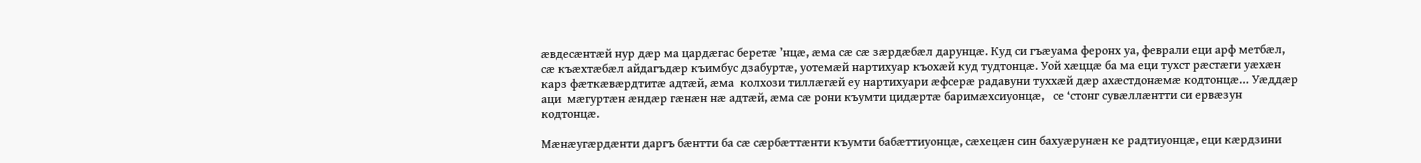æвдесæнтæй нур дæр ма цардæгас беретæ ’нцæ, æма сæ сæ зæрдæбæл дарунцæ. Куд си гъæуама феронх уа, феврали еци арф метбæл, сæ къæхтæбæл айдагъдæр къимбус дзабуртæ, уотемæй нартихуар къохæй куд тудтонцæ. Уой хæццæ ба ма еци тухст рæстæги уæхæн карз фæткæвæрдтитæ адтæй, æма  колхози тиллæгæй еу нартихуари æфсерæ радавуни туххæй дæр ахæстдонæмæ кодтонцæ… Уæддæр аци  мæгуртæн æндæр гæнæн нæ адтæй, æма сæ рони къумти цидæртæ баримæхсиуонцæ,   се ‘стонг сувæллæнтти си ервæзун кодтонцæ.

Мæнæугæрдæнти даргъ бæнтти ба сæ сæрбæттæнти къумти бабæттиуонцæ, сæхецæн син бахуæрунæн ке радтиуонцæ, еци кæрдзини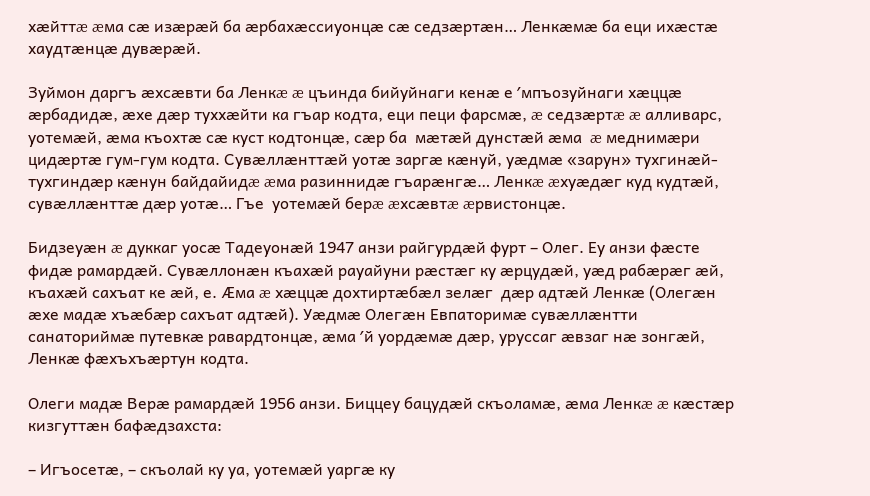хæйттæ æма сæ изæрæй ба æрбахæссиуонцæ сæ седзæртæн… Ленкæмæ ба еци ихæстæ хаудтæнцæ дувæрæй.

Зуймон даргъ æхсæвти ба Ленкæ æ цъинда бийуйнаги кенæ е ′мпъозуйнаги хæццæ æрбадидæ, æхе дæр туххæйти ка гъар кодта, еци пеци фарсмæ, æ седзæртæ æ алливарс, уотемæй, æма къохтæ сæ куст кодтонцæ, сæр ба  мæтæй дунстæй æма  æ меднимæри цидæртæ гум-гум кодта. Сувæллæнттæй уотæ заргæ кæнуй, уæдмæ «зарун» тухгинæй-тухгиндæр кæнун байдайидæ æма разиннидæ гъарæнгæ… Ленкæ æхуæдæг куд кудтæй, сувæллæнттæ дæр уотæ… Гъе  уотемæй берæ æхсæвтæ æрвистонцæ.

Бидзеуæн æ дуккаг уосæ Тадеуонæй 1947 анзи райгурдæй фурт – Олег. Еу анзи фæсте фидæ рамардæй. Сувæллонæн къахæй рауайуни рæстæг ку æрцудæй, уæд рабæрæг æй, къахæй сахъат ке æй, е. Æма æ хæццæ дохтиртæбæл зелæг  дæр адтæй Ленкæ (Олегæн æхе мадæ хъæбæр сахъат адтæй). Уæдмæ Олегæн Евпаторимæ сувæллæнтти санаториймæ путевкæ равардтонцæ, æма ′й уордæмæ дæр, уруссаг æвзаг нæ зонгæй, Ленкæ фæхъхъæртун кодта.

Олеги мадæ Верæ рамардæй 1956 анзи. Биццеу бацудæй скъоламæ, æма Ленкæ æ кæстæр кизгуттæн бафæдзахста:

– Игъосетæ, – скъолай ку уа, уотемæй уаргæ ку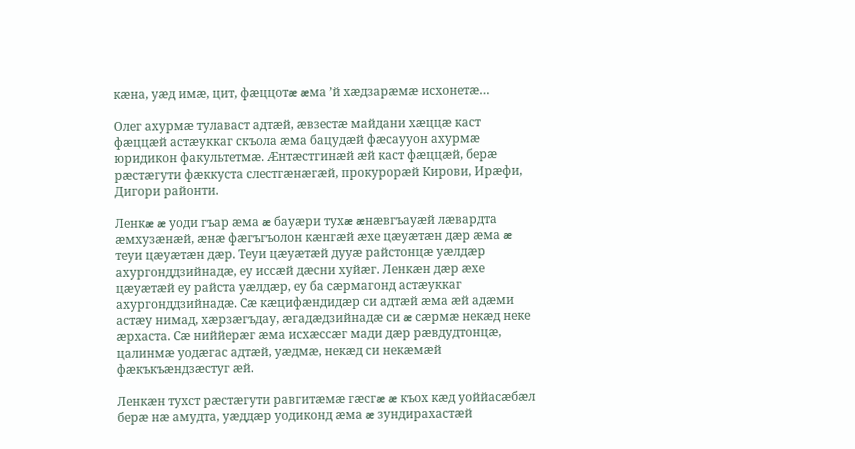кæна, уæд имæ, цит, фæццотæ æма ’й хæдзарæмæ исхонетæ…

Олег ахурмæ тулаваст адтæй, æвзестæ майдани хæццæ каст фæццæй астæуккаг скъола æма бацудæй фæсаууон ахурмæ  юридикон факультетмæ. Æнтæстгинæй æй каст фæццæй, берæ рæстæгути фæккуста слестгæнæгæй, прокурорæй Кирови, Ирæфи, Дигори районти.

Ленкæ æ уоди гъар æма æ бауæри тухæ æнæвгъауæй лæвардта æмхузæнæй, æнæ фæгъгъолон кæнгæй æхе цæуæтæн дæр æма æ теуи цæуæтæн дæр. Теуи цæуæтæй дууæ райстонцæ уæлдæр ахургонддзийнадæ, еу иссæй дæсни хуйæг. Ленкæн дæр æхе цæуæтæй еу райста уæлдæр, еу ба сæрмагонд астæуккаг ахургонддзийнадæ. Сæ кæцифæндидæр си адтæй æма æй адæми астæу нимад, хæрзæгъдау, æгадæдзийнадæ си æ сæрмæ некæд неке æрхаста. Сæ ниййерæг æма исхæссæг мади дæр рæвдудтонцæ, цалинмæ уодæгас адтæй, уæдмæ, некæд си некæмæй фæкъкъæндзæстуг æй.

Ленкæн тухст рæстæгути равгитæмæ гæсгæ æ къох кæд уоййасæбæл берæ нæ амудта, уæддæр уодиконд æма æ зундирахастæй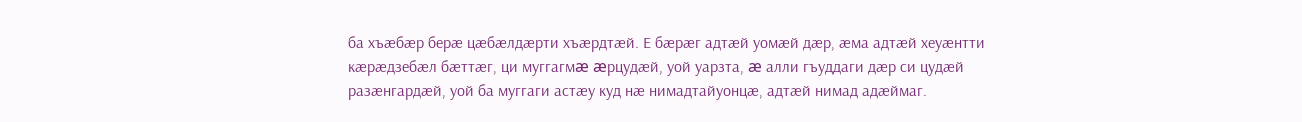ба хъæбæр берæ цæбæлдæрти хъæрдтæй. Е бæрæг адтæй уомæй дæр, æма адтæй хеуæнтти кæрæдзебæл бæттæг, ци муггагмæ æрцудæй, уой уарзта, æ алли гъуддаги дæр си цудæй разæнгардæй, уой ба муггаги астæу куд нæ нимадтайуонцæ, адтæй нимад адæймаг.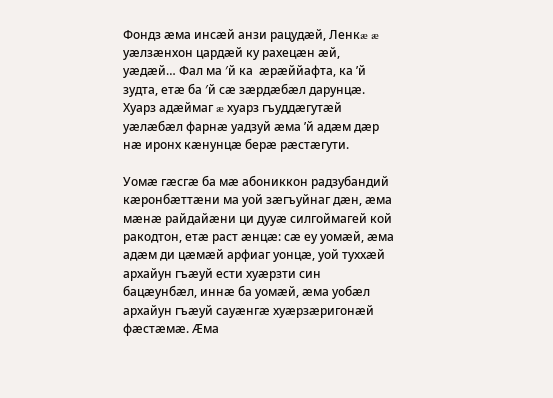Фондз æма инсæй анзи рацудæй, Ленкæ æ уæлзæнхон цардæй ку рахецæн æй, уæдæй… Фал ма ′й ка  æрæййафта, ка ’й зудта, етæ ба ′й сæ зæрдæбæл дарунцæ. Хуарз адæймаг æ хуарз гъуддæгутæй уæлæбæл фарнæ уадзуй æма ’й адæм дæр нæ иронх кæнунцæ берæ рæстæгути.

Уомæ гæсгæ ба мæ абониккон радзубандий кæронбæттæни ма уой зæгъуйнаг дæн, æма мæнæ райдайæни ци дууæ силгоймагей кой ракодтон, етæ раст æнцæ: сæ еу уомæй, æма адæм ди цæмæй арфиаг уонцæ, уой туххæй архайун гъæуй ести хуæрзти син бацæунбæл, иннæ ба уомæй, æма уобæл архайун гъæуй сауæнгæ хуæрзæригонæй фæстæмæ. Æма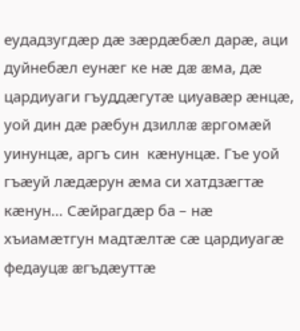еудадзугдæр дæ зæрдæбæл дарæ, аци дуйнебæл еунæг ке нæ дæ æма, дæ цардиуаги гъуддæгутæ циуавæр æнцæ, уой дин дæ рæбун дзиллæ æргомæй уинунцæ, аргъ син  кæнунцæ. Гъе уой гъæуй лæдæрун æма си хатдзæгтæ кæнун… Сæйрагдæр ба – нæ хъиамæтгун мадтæлтæ сæ цардиуагæ федауцæ æгъдæуттæ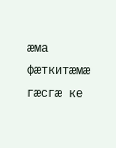æма фæткитæмæ гæсгæ ке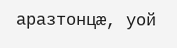аразтонцæ, уой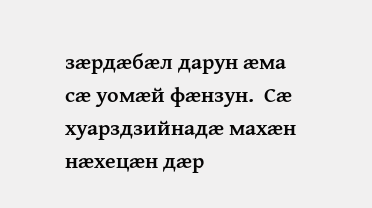зæрдæбæл дарун æма сæ уомæй фæнзун.  Сæ хуарздзийнадæ махæн нæхецæн дæр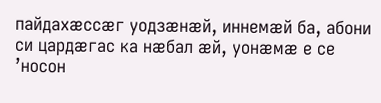пайдахæссæг уодзæнæй, иннемæй ба, абони си цардæгас ка нæбал æй, уонæмæ е се ’носон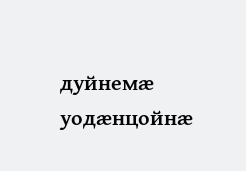дуйнемæ уодæнцойнæ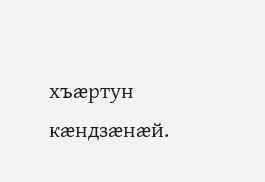хъæртун кæндзæнæй.